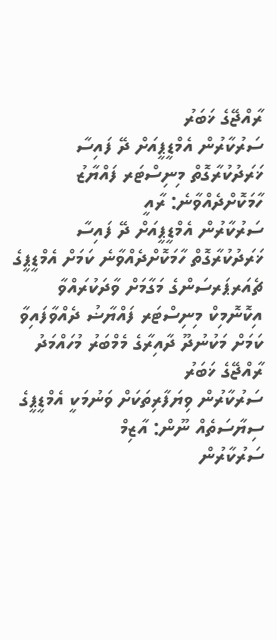ރާއްޖޭގެ ޚަބަރު
ސަރުކާރުން އެމްޑީޕީއަށް ދޭ ފައިސާ ޚަރަދުކުރާގޮތް މިނިސްޓަރ ފައްޔާޒު ހާމަކޮށްދެއްވާނެ: ރާއީ
ސަރުކާރުން އެމްޑީޕީއަށް ދޭ ފައިސާ ޚަރަދުކުރާގޮތް ހާމަކޮށްދެއްވާނެ ކަމަށް އެމްޑީޕީގެ ޗެއަރޕަރސަންގެ މަގާމަށް ވާދަކުރައްވާ އިކޮނޮމިކް މިނިސްޓަރ ފައްޔާޟު ދެއްވާފައިވާ ކަމަށް މަކުނުދޫ ދާއިރާގެ މެމްބަރު މުހައްމަދު
ރާއްޖޭގެ ޚަބަރު
ސަރުކާރުން ވިޔަފާރިތަކަށް ވަނުމަކީ އެމްޑީޕީގެ ސިޔާސަތެއް ނޫން: އާޒިމް
ސަރުކާރުން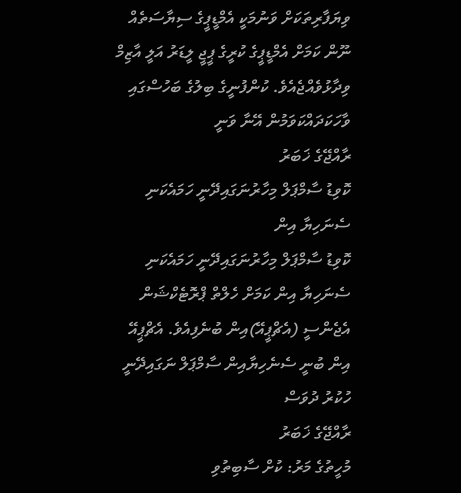ވިޔަފާރިތަކަށް ވަނުމަކީ އެމްޑީޕީގެ ސިޔާސަތެއް ނޫން ކަމަށް އެމްޑީޕީގެ ކުރީގެ ޕީޖީ ލީޑަރު އަލީ އާޒިމް ވިދާޅުވެއްޖެއެވެ. ކުންފުނީގެ ބިލުގެ ބަހުސްގައި ވާހަކަދައްކަވަމުން އޭނާ ވަނީ
ރާއްޖޭގެ ޚަބަރު
ކޮވިޑު ސާމްޕަލް މިހާރުނަގައިދޭނީ ހަމައެކަނި ސެނަހިޔާ އިން
ކޮވިޑު ސާމްޕަލް މިހާރުނަގައިދޭނީ ހަމައެކަނި ސެނަހިޔާ އިން ކަމަށް ހެލްތް ޕްރޮޓެކްޝަން އެޖެންސީ (އެޗްޕީއޭ)އިން ބުނެފިއެވެ. އެޗްޕީއޭ އިން ބުނީ ސެނެހިޔާއިން ސާމްޕަލް ނަގައިދޭނީ ހުކުރު ދުވަސް
ރާއްޖޭގެ ޚަބަރު
މުހީތުގެ މަރު: ކުށް ސާބިތުވި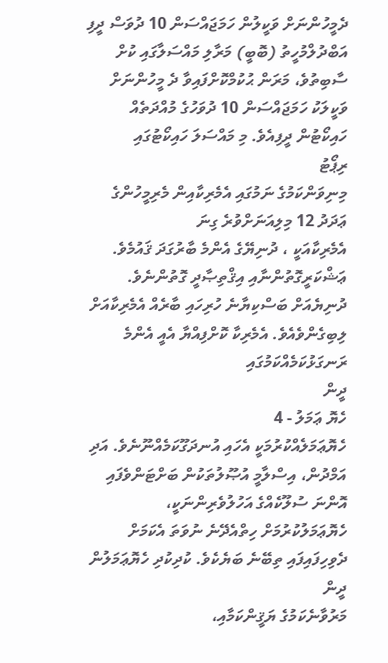ދެމީހުންނަށް ވަކީލުން ހަމަޖައްސަން 10 ދުވަސް ދީފި
އަބްދުލްމުހީތު (ބޮބީ) މަރާލި މައްސަލާގައި ކުށް ސާބިތުވެ، މަރަން ޙުކުމްކޮށްފައިވާ ދެ މީހުންނަށް ވަކީލަކު ހަމަޖައްސަން 10 ދުވަހުގެ މުއްދަތެއް ހައިކޯޓުން ދީފިއެވެ. މި މައްސަލަ ހައިކޯޓުގައި
ރިޕޯޓު
މިނިވަންކަމުގެ ނަމުގައި އެމެރިކާއިން މެރިމީހުންގެ ޢަދަދު 12 މިލިއަނަށްވުރެ ގިނަ
އެމެރިކާއަކީ ، ދުނިޔޭގެ އެންމެ ބާރުގަދަ ޤައުމެވެ. ޢަޝްކަރީގޮތުންނާއި އިޤްތިޞާދީ ގޮތުންނެވެ. ދުނިޔެއަށް ބަސްކިޔާނެ ހުރިހައި ބާރެއް އެމެރިކާއަށް ލިބިގެންވެއެވެ. އެމެރިކާ ކޮށްފިއްޔާ އެއީ އެންމެ ރަނގަޅުކަމެއްކަމުގައި
ދީން
ހެޔޮ ޢަމަލު - 4
ހެޔޮޢަމަލެއްކުރުމަކީ އެހައި އުނދަގޫކަމެއްނޫނެވެ. އަދި އަމްދުން، އިސްލާމީ އުޞޫލުތަކުން ބަށްޓަންވެފައި އޮންނަ ސުލޫކެއްގެ އަހުލުވެރިންނަކީ، ހެޔޮޢަމަލުކުރުމަށް ހިތްއެދޭނެ ނުވަތަ އެކަމަށް ދެވިހިފައިފައި ތިބޭނެ ބަޔެކެވެ. ކުދިކުދި ހެޔޮޢަމަލުން
ދީން
މަރުވާނެކަމުގެ ޔަޤީންކަމާއި،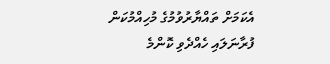އެކަމަށް ތައްޔާރުވުމުގެ މުހިއްމުކަން
ފުރާނަލައި ހެއްދެވި ކޮންމެ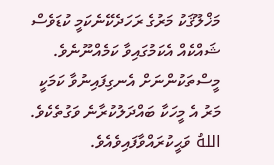މަޚްލޫޤަކު މަރުގެ ރަހަދެކޭނެކަމީ ކުޑަވެސް ޝައްކެއް އެކަމުގައިވާ ކަމެއްނޫނެވެ. މީސްތަކުންނަށް އެނގިފައިނުވާ ކަމަކީ މަރު އެ މީހަކާ ބައްދަލުކުރާނެ ވަގުތެކެވެ. اللهُ ވަޙީކުރައްވާފައިވެއެވެ.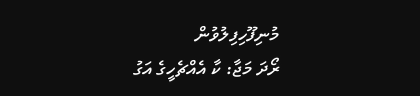މުނިފޫހިފިލުވުން
ރޯދަ މަޖާ: ކާ އެއްޗެހީގެ އަގު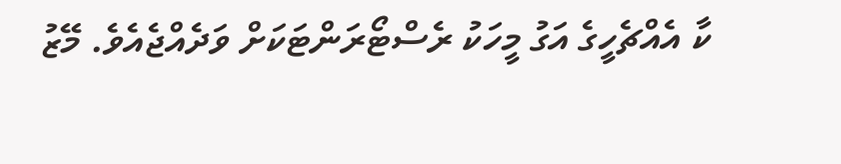ކާ އެއްޗެހީގެ އަގު މީހަކު ރެސްޓޯރަންޓަކަށް ވަދެއްޖެއެވެ. މޭޒު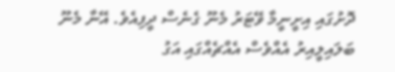ދޮށުގައި އިށީނީމާ ވޭޓަރު މެނޫ ގެނެސް ދީފިއެވެ. އޭނާ މެނޫ ބަލައިލީއިރު އެއްވެސް އެއްޗެއްގައި އަގު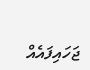ޖަހައިފައެއް